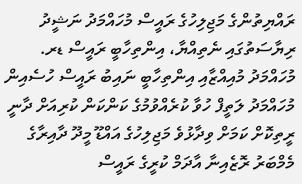ރައްޔިތުންގެ މަޖިލިހުގެ ރައީސް މުހައްމަދު ނަޝީދު ރިޔާސަތުގައި ނެތިއްޔާ، އިންތިހާބީ ރައީސް ޑރ. މުހައްމަދު މުއިއްޒާއި އިންތިހާބީ ނައިބު ރައީސް ހުސެއިން މުހައްމަދު ލަތީފް ހުވާ ކުރެއްވުމުގެ ކަންކަން ކުރިއަށް ދާނީ ރީތިކޮށް ކަމަށް ވިދާޅުވެ މަޖިލިހުގެ އައްޑޫ މީދޫ ދާއިރާގެ މެމްބަރު ރޮޒެއިނާ އާދަމް ކުރީގެ ރައީސް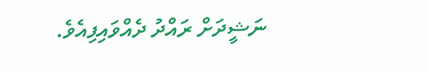ނަޝީދަށް ރައްދު ދެއްވައިފިއެވެ.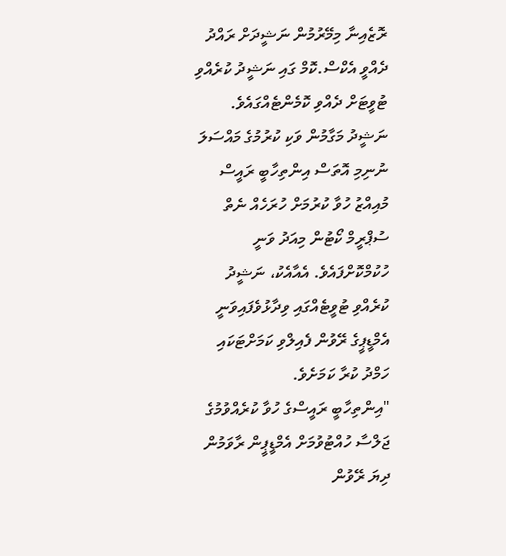ރޮޒެއިނާ މިމޭރުމުން ނަޝީދަށް ރައްދު ދެއްވީ އެކްސް.ކޮމް ގައި ނަޝީދު ކުރެއްވި ޓުވީޓަށް ދެއްވި ކޮމެންޓެއްގައެވެ.
ނަޝީދު މަގާމުން ވަކި ކުރުމުގެ މައްސަލަ ނުނިމި އޮތަސް އިންތިހާބީ ރައީސް މުއިއްޒު ހުވާ ކުރުމަށް ހުރަހެއް ނެތް ސުޕްރީމް ކޯޓުން މިއަދު ވަނީ ހުކުމްކޮށްފައެވެ. އެއާއެކު، ނަޝީދު ކުރެއްވި ޓުވީޓެއްގައި ވިދާޅުވެފައިވަނީ އެމްޑީޕީގެ ރޭވުން ފެއިލްވި ކަމަށްޓަކައި ހަމްދު ކުރާ ކަމަށެވެ.
"އިންތިހާބީ ރައީސްގެ ހުވާ ކުރެއްވުމުގެ ޖަލްސާ ހުއްޓުވުމަށް އެމްޑީޕީން ރާވަމުން ދިޔަ ރޭވުން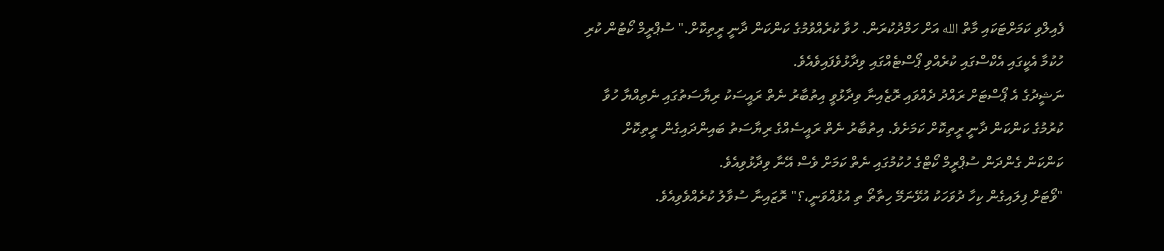ފެއިލްވި ކަމަށްޓަކައި މާތް الله އަށް ހަމްދުކުރަން. ހުވާ ކުރެއްވުމުގެ ކަންކަން ދާނީ ރީތިކޮށް." ސުޕްރީމް ކޯޓުން ކުރި ހުކުމާ އެކީގައި އެކްސްގައި ކުރެއްވި ޕޯސްޓެއްގައި ވިދާޅުވެފައިވެއެވެ.
ނަޝީދުގެ އެ ޕޯސްޓަށް ރައްދު ދެއްވައި ރޮޒެއިނާ ވިދާޅުވީ އިތުބާރު ނެތް ރައީސަކު ރިޔާސަތުގައި ނެތިއްޔާ ހުވާ ކުރުމުގެ ކަންކަން ދާނީ ރީތިކޮށް ކަމަށެވެ. އިތުބާރު ނެތް ރައީސެއްގެ ރިޔާސަތު ބައިންދައިގެން ރީތިކޮށް ކަންކަން ގެންދަން ސުޕްރީމް ކޯޓްގެ ހުކުމުގައި ނެތް ކަމަށް ވެސް އޭނާ ވިދާޅުވިއެވެ.
"ވޯޓަށް ފިލައިގެން ކިހާ ދުވަހަކު އުޅޭނަމޭ ހިތާތޯ ތި އުޅުއްވަނީ،؟" ރޮޒައިނާ ސުވާލު ކުރެއްވެވިއެވެ.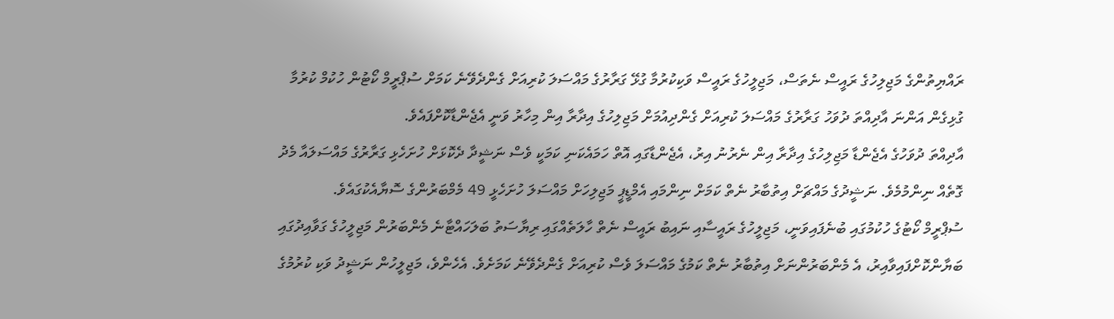ރައްޔިތުންގެ މަޖިލިހުގެ ރައީސް ނެތަސް، މަޖިލީހުގެ ރައީސް ވަކިކުރުމާ ގުޅޭ ގަރާރުގެ މައްސަލަ ކުރިއަށް ގެންދެވޭނެ ކަމަށް ސުޕްރީމް ކޯޓުން ހުކުމް ކުރުމާ ގުޅިގެން އަންނަ އާދިއްތަ ދުވަހު ގަރާރުގެ މައްސަލަ ކުރިއަށް ގެންދިއުމަށް މަޖިލިހުގެ އިދާރާ އިން މިހާރު ވަނީ އެޖެންޑާކޮށްފައެވެ.
އާދިއްތަ ދުވަހުގެ އެޖެންޑާ މަޖިލިހުގެ އިދާރާ އިން ނެރުނު އިރު، އެޖެންޑާގައި އޮތް ހަމައެކަނި ކަމަކީ ވެސް ނަޝީދާ ދެކޮޅަށް ހުށަހެޅި ގަރާރުގެ މައްސަލައާ މެދު ގޮތެއް ނިންމުމެވެ. ނަޝީދުގެ މައްޗަށް އިތުބާރު ނެތް ކަމަށް ނިންމައި އެމްޑީޕީ މަޖިލިހަށް މައްސަލަ ހުށަހެޅީ 49 މެމްބަރުންގެ ސޮޔާއެކުގައެވެ.
ސުޕްރީމް ކޯޓުގެ ހުކުމުގައި ބުނެފައިވަނީ، މަޖިލީހުގެ ރައީސާއި ނައިބު ރައީސް ނެތް ހާލަތެއްގައި ރިޔާސަތު ބަލަހައްޓާނެ މެންބަރުން މަޖިލީހުގެ ގަވާއިދުގައި ބަޔާންކޮށްފައިވާއިރު، އެ މެންބަރުންނަށް އިތުބާރު ނެތް ކަމުގެ މައްސަލަ ވެސް ކުރިއަށް ގެންދެވޭނެ ކަމަށެވެ. އެހެންވެ، މަޖިލީހުން ނަޝީދު ވަކި ކުރުމުގެ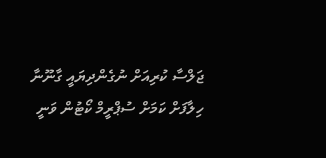ޖަލްސާ ކުރިއަށް ނުގެންދިޔައީ ގާނޫނާ ހިލާފަށް ކަމަށް ސުޕްރީމް ކޯޓުން ވަނީ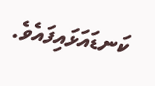ކަނޑައަޅައިފައެވެ.